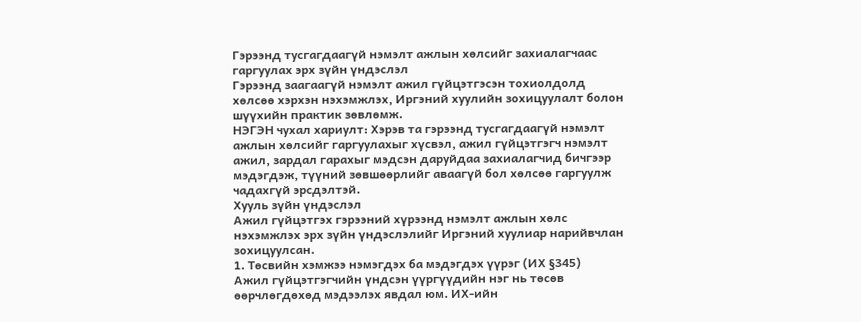Гэрээнд тусгагдаагүй нэмэлт ажлын хөлсийг захиалагчаас гаргуулах эрх зүйн үндэслэл
Гэрээнд заагаагүй нэмэлт ажил гүйцэтгэсэн тохиолдолд хөлсөө хэрхэн нэхэмжлэх, Иргэний хуулийн зохицуулалт болон шүүхийн практик зөвлөмж.
НЭГЭН чухал хариулт: Хэрэв та гэрээнд тусгагдаагүй нэмэлт ажлын хөлсийг гаргуулахыг хүсвэл, ажил гүйцэтгэгч нэмэлт ажил, зардал гарахыг мэдсэн даруйдаа захиалагчид бичгээр мэдэгдэж, түүний зөвшөөрлийг аваагүй бол хөлсөө гаргуулж чадахгүй эрсдэлтэй.
Хууль зүйн үндэслэл
Ажил гүйцэтгэх гэрээний хүрээнд нэмэлт ажлын хөлс нэхэмжлэх эрх зүйн үндэслэлийг Иргэний хуулиар нарийвчлан зохицуулсан.
1. Төсвийн хэмжээ нэмэгдэх ба мэдэгдэх үүрэг (ИХ §345)
Ажил гүйцэтгэгчийн үндсэн үүргүүдийн нэг нь төсөв өөрчлөгдөхөд мэдээлэх явдал юм. ИХ-ийн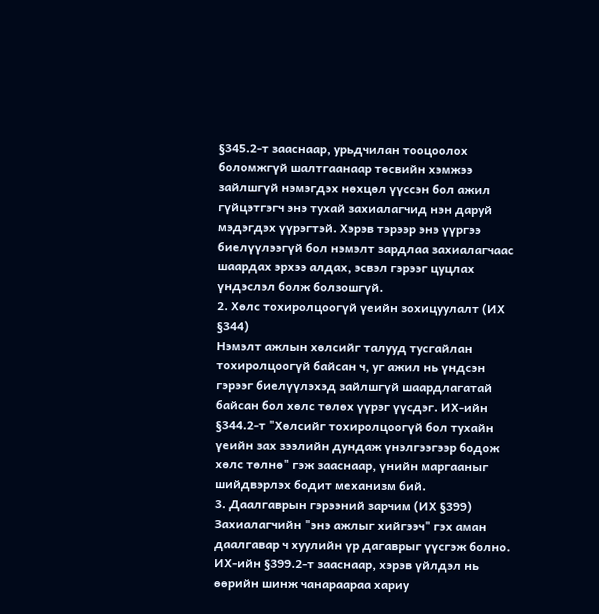§345.2-т зааснаар, урьдчилан тооцоолох боломжгүй шалтгаанаар төсвийн хэмжээ зайлшгүй нэмэгдэх нөхцөл үүссэн бол ажил гүйцэтгэгч энэ тухай захиалагчид нэн даруй мэдэгдэх үүрэгтэй. Хэрэв тэрээр энэ үүргээ биелүүлээгүй бол нэмэлт зардлаа захиалагчаас шаардах эрхээ алдах, эсвэл гэрээг цуцлах үндэслэл болж болзошгүй.
2. Хөлс тохиролцоогүй үеийн зохицуулалт (ИХ §344)
Нэмэлт ажлын хөлсийг талууд тусгайлан тохиролцоогүй байсан ч, уг ажил нь үндсэн гэрээг биелүүлэхэд зайлшгүй шаардлагатай байсан бол хөлс төлөх үүрэг үүсдэг. ИХ-ийн §344.2-т "Хөлсийг тохиролцоогүй бол тухайн үеийн зах зээлийн дундаж үнэлгээгээр бодож хөлс төлнө" гэж зааснаар, үнийн маргааныг шийдвэрлэх бодит механизм бий.
3. Даалгаврын гэрээний зарчим (ИХ §399)
Захиалагчийн "энэ ажлыг хийгээч" гэх аман даалгавар ч хуулийн үр дагаврыг үүсгэж болно. ИХ-ийн §399.2-т зааснаар, хэрэв үйлдэл нь өөрийн шинж чанараараа хариу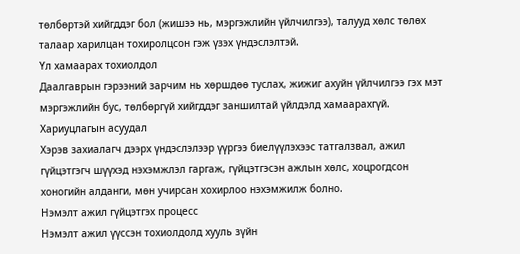төлбөртэй хийгддэг бол (жишээ нь, мэргэжлийн үйлчилгээ), талууд хөлс төлөх талаар харилцан тохиролцсон гэж үзэх үндэслэлтэй.
Үл хамаарах тохиолдол
Даалгаврын гэрээний зарчим нь хөршдөө туслах, жижиг ахуйн үйлчилгээ гэх мэт мэргэжлийн бус, төлбөргүй хийгддэг заншилтай үйлдэлд хамаарахгүй.
Хариуцлагын асуудал
Хэрэв захиалагч дээрх үндэслэлээр үүргээ биелүүлэхээс татгалзвал, ажил гүйцэтгэгч шүүхэд нэхэмжлэл гаргаж, гүйцэтгэсэн ажлын хөлс, хоцрогдсон хоногийн алданги, мөн учирсан хохирлоо нэхэмжилж болно.
Нэмэлт ажил гүйцэтгэх процесс
Нэмэлт ажил үүссэн тохиолдолд хууль зүйн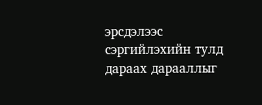эрсдэлээс сэргийлэхийн тулд дараах дарааллыг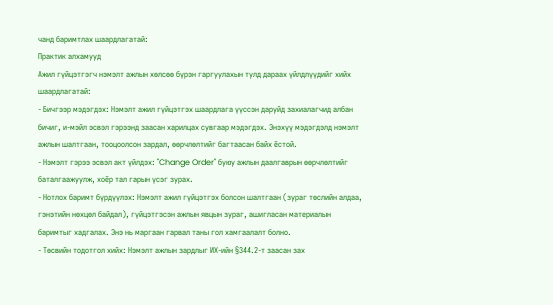чанд баримтлах шаардлагатай:
Практик алхамууд
Ажил гүйцэтгэгч нэмэлт ажлын хөлсөө бүрэн гаргуулахын тулд дараах үйлдлүүдийг хийх шаардлагатай:
- Бичгээр мэдэгдэх: Нэмэлт ажил гүйцэтгэх шаардлага үүссэн даруйд захиалагчид албан бичиг, и-мэйл эсвэл гэрээнд заасан харилцах сувгаар мэдэгдэх. Энэхүү мэдэгдэлд нэмэлт ажлын шалтгаан, тооцоолсон зардал, өөрчлөлтийг багтаасан байх ёстой.
- Нэмэлт гэрээ эсвэл акт үйлдэх: "Change Order" буюу ажлын даалгаврын өөрчлөлтийг баталгаажуулж, хоёр тал гарын үсэг зурах.
- Нотлох баримт бүрдүүлэх: Нэмэлт ажил гүйцэтгэх болсон шалтгаан (зураг төслийн алдаа, гэнэтийн нөхцөл байдал), гүйцэтгэсэн ажлын явцын зураг, ашигласан материалын баримтыг хадгалах. Энэ нь маргаан гарвал таны гол хамгаалалт болно.
- Төсвийн тодотгол хийх: Нэмэлт ажлын зардлыг ИХ-ийн §344.2-т заасан зах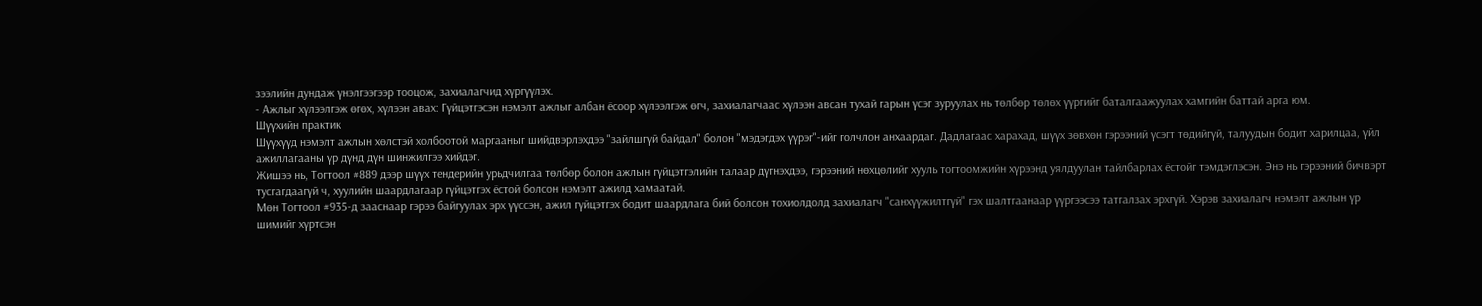зээлийн дундаж үнэлгээгээр тооцож, захиалагчид хүргүүлэх.
- Ажлыг хүлээлгэж өгөх, хүлээн авах: Гүйцэтгэсэн нэмэлт ажлыг албан ёсоор хүлээлгэж өгч, захиалагчаас хүлээн авсан тухай гарын үсэг зуруулах нь төлбөр төлөх үүргийг баталгаажуулах хамгийн баттай арга юм.
Шүүхийн практик
Шүүхүүд нэмэлт ажлын хөлстэй холбоотой маргааныг шийдвэрлэхдээ "зайлшгүй байдал" болон "мэдэгдэх үүрэг"-ийг голчлон анхаардаг. Дадлагаас харахад, шүүх зөвхөн гэрээний үсэгт төдийгүй, талуудын бодит харилцаа, үйл ажиллагааны үр дүнд дүн шинжилгээ хийдэг.
Жишээ нь, Тогтоол #889 дээр шүүх тендерийн урьдчилгаа төлбөр болон ажлын гүйцэтгэлийн талаар дүгнэхдээ, гэрээний нөхцөлийг хууль тогтоомжийн хүрээнд уялдуулан тайлбарлах ёстойг тэмдэглэсэн. Энэ нь гэрээний бичвэрт тусгагдаагүй ч, хуулийн шаардлагаар гүйцэтгэх ёстой болсон нэмэлт ажилд хамаатай.
Мөн Тогтоол #935-д зааснаар гэрээ байгуулах эрх үүссэн, ажил гүйцэтгэх бодит шаардлага бий болсон тохиолдолд захиалагч "санхүүжилтгүй" гэх шалтгаанаар үүргээсээ татгалзах эрхгүй. Хэрэв захиалагч нэмэлт ажлын үр шимийг хүртсэн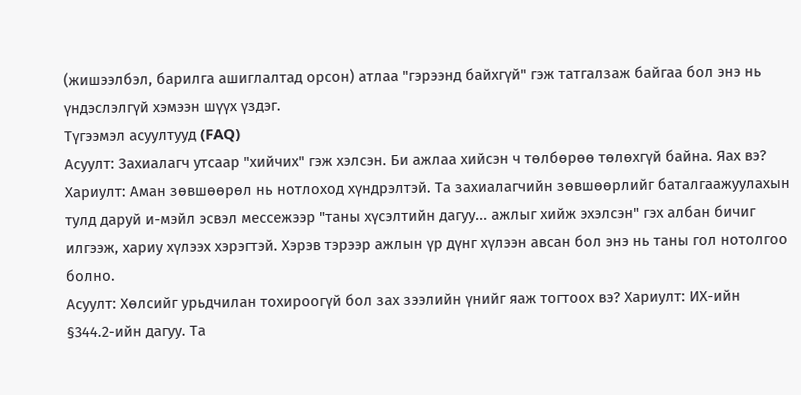(жишээлбэл, барилга ашиглалтад орсон) атлаа "гэрээнд байхгүй" гэж татгалзаж байгаа бол энэ нь үндэслэлгүй хэмээн шүүх үздэг.
Түгээмэл асуултууд (FAQ)
Асуулт: Захиалагч утсаар "хийчих" гэж хэлсэн. Би ажлаа хийсэн ч төлбөрөө төлөхгүй байна. Яах вэ? Хариулт: Аман зөвшөөрөл нь нотлоход хүндрэлтэй. Та захиалагчийн зөвшөөрлийг баталгаажуулахын тулд даруй и-мэйл эсвэл мессежээр "таны хүсэлтийн дагуу... ажлыг хийж эхэлсэн" гэх албан бичиг илгээж, хариу хүлээх хэрэгтэй. Хэрэв тэрээр ажлын үр дүнг хүлээн авсан бол энэ нь таны гол нотолгоо болно.
Асуулт: Хөлсийг урьдчилан тохироогүй бол зах зээлийн үнийг яаж тогтоох вэ? Хариулт: ИХ-ийн §344.2-ийн дагуу. Та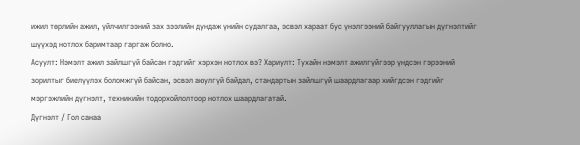ижил төрлийн ажил, үйлчилгээний зах зээлийн дундаж үнийн судалгаа, эсвэл хараат бус үнэлгээний байгууллагын дүгнэлтийг шүүхэд нотлох баримтаар гаргаж болно.
Асуулт: Нэмэлт ажил зайлшгүй байсан гэдгийг хэрхэн нотлох вэ? Хариулт: Тухайн нэмэлт ажилгүйгээр үндсэн гэрээний зорилтыг биелүүлэх боломжгүй байсан, эсвэл аюулгүй байдал, стандартын зайлшгүй шаардлагаар хийгдсэн гэдгийг мэргэжлийн дүгнэлт, техникийн тодорхойлолтоор нотлох шаардлагатай.
Дүгнэлт / Гол санаа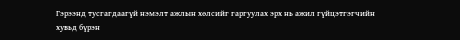Гэрээнд тусгагдаагүй нэмэлт ажлын хөлсийг гаргуулах эрх нь ажил гүйцэтгэгчийн хувьд бүрэн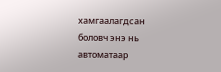хамгаалагдсан боловч энэ нь автоматаар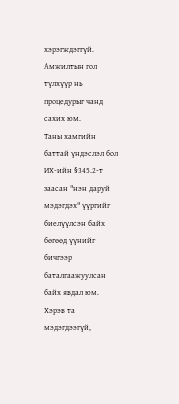хэрэгждэггүй. Амжилтын гол түлхүүр нь процедурыг чанд сахих юм.
Таны хамгийн баттай үндэслэл бол ИХ-ийн §345.2-т заасан "нэн даруй мэдэгдэх" үүргийг биелүүлсэн байх бөгөөд үүнийг бичгээр баталгаажуулсан байх явдал юм. Хэрэв та мэдэгдээгүй,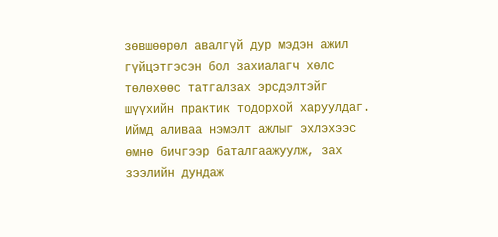зөвшөөрөл авалгүй дур мэдэн ажил гүйцэтгэсэн бол захиалагч хөлс төлөхөөс татгалзах эрсдэлтэйг шүүхийн практик тодорхой харуулдаг.
Иймд аливаа нэмэлт ажлыг эхлэхээс өмнө бичгээр баталгаажуулж, зах зээлийн дундаж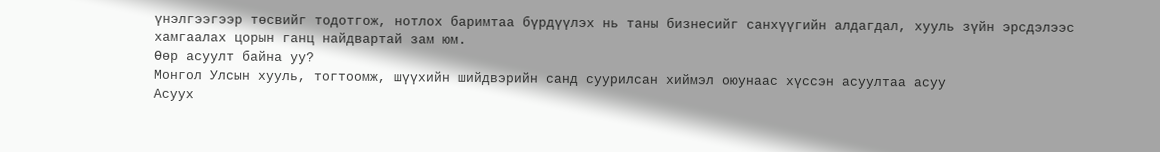үнэлгээгээр төсвийг тодотгож, нотлох баримтаа бүрдүүлэх нь таны бизнесийг санхүүгийн алдагдал, хууль зүйн эрсдэлээс хамгаалах цорын ганц найдвартай зам юм.
Өөр асуулт байна уу?
Монгол Улсын хууль, тогтоомж, шүүхийн шийдвэрийн санд суурилсан хиймэл оюунаас хүссэн асуултаа асуу
Асуух